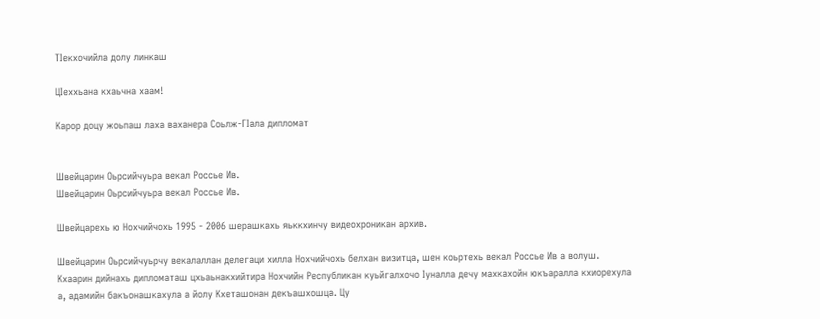ТIекхочийла долу линкаш

ЦIеххьана кхаьчна хаам!

Карор доцу жоьпаш лаха ваханера Соьлж-ГIала дипломат


Швейцарин Оьрсийчуьра векал Россье Ив.
Швейцарин Оьрсийчуьра векал Россье Ив.

Швейцарехь ю Нохчийчохь 1995 - 2006 шерашкахь яьккхинчу видеохроникан архив.

Швейцарин Оьрсийчуьрчу векалаллан делегаци хилла Нохчийчохь белхан визитца, шен коьртехь векал Россье Ив а волуш. Кхаарин дийнахь дипломаташ цхьаьнакхийтира Нохчийн Республикан куьйгалхочо Iуналла дечу махкахойн юкъаралла кхиорехула а, адамийн бакъонашкахула а йолу Кхеташонан декъашхошца. Цу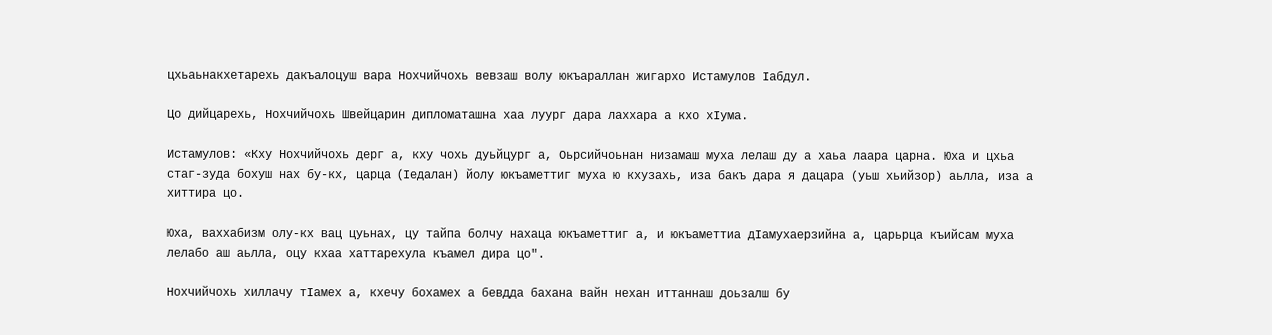цхьаьнакхетарехь дакъалоцуш вара Нохчийчохь вевзаш волу юкъараллан жигархо Истамулов Iабдул.

Цо дийцарехь, Нохчийчохь Швейцарин дипломаташна хаа луург дара лаххара а кхо хIума.

Истамулов: «Кху Нохчийчохь дерг а, кху чохь дуьйцург а, Оьрсийчоьнан низамаш муха лелаш ду а хаьа лаара царна. Юха и цхьа стаг-зуда бохуш нах бу-кх, царца (Iедалан) йолу юкъаметтиг муха ю кхузахь, иза бакъ дара я дацара (уьш хьийзор) аьлла, иза а хиттира цо.

Юха, ваххабизм олу-кх вац цуьнах, цу тайпа болчу нахаца юкъаметтиг а, и юкъаметтиа дIамухаерзийна а, царьрца къийсам муха лелабо аш аьлла, оцу кхаа хаттарехула къамел дира цо".

Нохчийчохь хиллачу тIамех а, кхечу бохамех а бевдда бахана вайн нехан иттаннаш доьзалш бу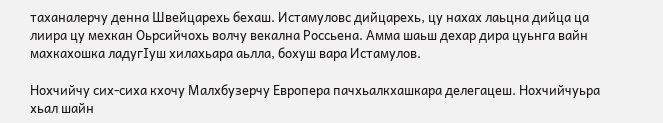таханалерчу денна Швейцарехь бехаш. Истамуловс дийцарехь, цу нахах лаьцна дийца ца лиира цу мехкан Оьрсийчохь волчу векална Россьена. Амма шаьш дехар дира цуьнга вайн махкахошка ладугIуш хилахьара аьлла, бохуш вара Истамулов.

Нохчийчу сих-сиха кхочу Малхбузерчу Европера пачхьалкхашкара делегацеш. Нохчийчуьра хьал шайн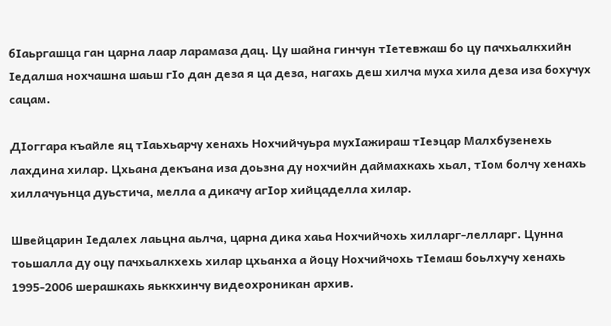бIаьргашца ган царна лаар ларамаза дац. Цу шайна гинчун тIетевжаш бо цу пачхьалкхийн Iедалша нохчашна шаьш гIо дан деза я ца деза, нагахь деш хилча муха хила деза иза бохучух сацам.

ДIоггара къайле яц тIаьхьарчу хенахь Нохчийчуьра мухIажираш тIеэцар Малхбузенехь лахдина хилар. Цхьана декъана иза доьзна ду нохчийн даймахкахь хьал, тIом болчу хенахь хиллачуьнца дуьстича, мелла а дикачу агIор хийцаделла хилар.

Швейцарин Iедалех лаьцна аьлча, царна дика хаьа Нохчийчохь хилларг-лелларг. Цунна тоьшалла ду оцу пачхьалкхехь хилар цхьанха а йоцу Нохчийчохь тIемаш боьлхучу хенахь 1995-2006 шерашкахь яьккхинчу видеохроникан архив.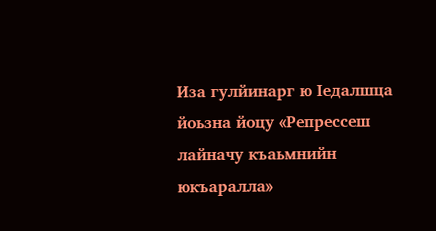Иза гулйинарг ю Iедалшца йоьзна йоцу «Репрессеш лайначу къаьмнийн юкъаралла»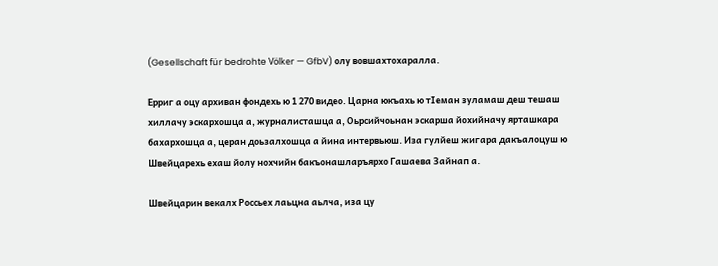(Gesellschaft für bedrohte Völker — GfbV) олу вовшахтохаралла.

Ерриг а оцу архиван фондехь ю 1 270 видео. Царна юкъахь ю тIеман зуламаш деш тешаш хиллачу эскархошца а, журналисташца а, Оьрсийчоьнан эскарша йохийначу ярташкара бахархошца а, церан доьзалхошца а йина интервьюш. Иза гулйеш жигара дакъалоцуш ю Швейцарехь ехаш йолу нохчийн бакъонашларъярхо Гашаева Зайнап а.

Швейцарин векалх Россьех лаьцна аьлча, иза цу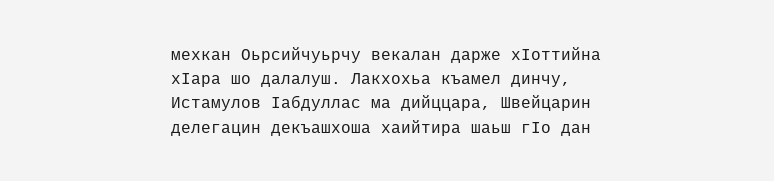мехкан Оьрсийчуьрчу векалан дарже хIоттийна хIара шо далалуш. Лакхохьа къамел динчу, Истамулов Iабдуллас ма дийццара, Швейцарин делегацин декъашхоша хаийтира шаьш гIо дан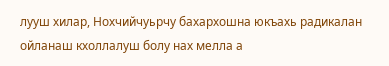лууш хилар, Нохчийчуьрчу бахархошна юкъахь радикалан ойланаш кхоллалуш болу нах мелла а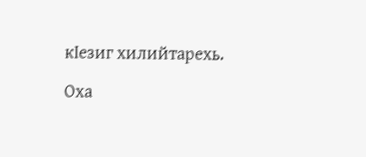кIезиг хилийтарехь.

Оха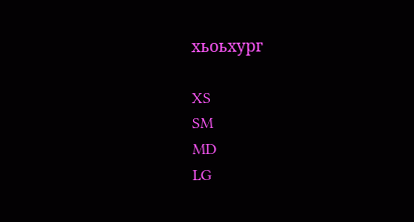хьоьхург

XS
SM
MD
LG